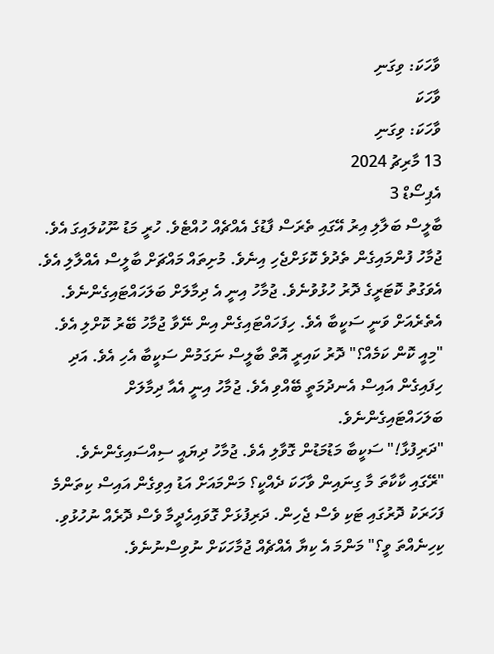ވާހަކަ: ވިގަނި
ވާހަކަ
ވާހަކަ: ވިގަނި
13 މާރިޗު 2024
އެޕިސޯޑް 3
ބާލީސް ބަލާލި އިރު އޭގައި ތެރަސް ފާޑުގެ އެއްޗެއް ހުއްޓެވެ. ހުރީ މަޑު ނޫކުލައިގަ އެވެ. ޖުމާހު ފުންމައިގެން ތެދުވެ ކޮޅަށްޖެހި އިނެވެ. މުށިތައް މައްޗަށް ބާލީސް އެއްލާލި އެވެ. އެވަގުތު ކޮޓަރީގެ ދޮރު ހުޅުވުނެވެ. ޖުމާހު އިނީ އެ ދިމާލަށް ބަލަހައްޓައިގެންނެވެ. އެތެރެއަށް ވަނީ ސަކީބާ އެވެ. ހިފަހައްޓައިގެން އިން ނޭވާ ޖުމާހު ބޭރު ކޮށްލި އެވެ.
"މިއީ ކޮން ކަމެއް؟" ދޮރު ކައިރީ އޮތް ބާލީސް ނަގަމުން ސަކީބާ އެހި އެވެ. އަދި ހިފައިގެން އައިސް އެނދުމަތީ ބޭއްވި އެވެ. ޖުމާހު އިނީ އެއާ ދިމާލަށް ބަލަހައްޓައިގެންނެވެ.
"ދަރިފުޅާ!" ސަކީބާ މަޑުމަޑުން ގޮވާލި އެވެ. ޖުމާހު ދިޔައީ ސިއްސައިގެންނެވެ.
"ރޭގައި ކާކާތަ މާ ގިނައިން ވާހަކަ ދެއްކީ؟ މަންމައަށް އަޑު އިވިގެން އައިސް ކިތަންމެ ފަހަރަކު ދޮރުގައި ޓަކި ވެސް ޖެހިން. ދަރިފުޅަށް ގޮވައިހެދީމާ ވެސް ދޮރެއް ނުހުޅުވި. ކިހިނެއްތަ ވީ؟" މަންމަ އެ ކިޔާ އެއްޗެއް ޖުމާހަކަށް ނުވިސްނުނެވެ.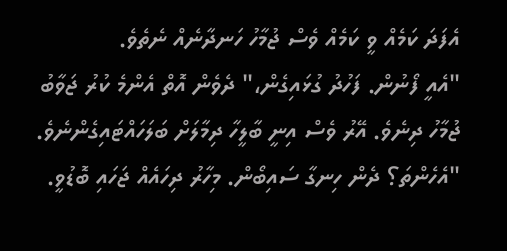އެފަދަ ކަމެއް ވީ ކަމެއް ވެސް ޖުމާހު ހަނދާނެއް ނެތެވެ.
"އެއީ ފޯނުން. ފަހުދު ގުޅައިގެން،" ދެވެން އޮތް އެންމެ ކުރު ޖަވާބު ޖުމާހު ދިނެވެ. އޭރު ވެސް އިނީ ބާލީހާ ދިމާލަށް ބަލަހައްޓައިގެންނެވެ.
"އެހެންތަ؟ ދެން ހިނގާ ސައިބޯން. މިހާރު ދިހައެއް ޖަހައި ބޮޑުވީ.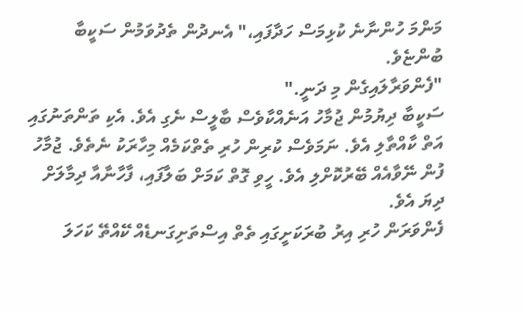މަންމަ ހުންނާނެ ކުޅިމަސް ހަދާފައި،" އެނދުން ތެދުވަމުން ސަކީބާ ބުންޏެވެ.
"ފެންވަރާލައިގެން މި ދަނީ."
ސަކީބާ ދިޔުމުން ޖުމާހު އަނެއްކާވެސް ބާލީސް ނެގި އެވެ. އެކި ތަންތަނުގައި އަތް ކާއްތާލި އެވެ. ނަމަވެސް ކުރިން ހުރި ތެތްކަމެއް މިހާރަކު ނެތެވެ. ޖުމާހު ފުން ނޭވާއެއް ބޭރުކޮށްލި އެވެ. ހީވި ގޮތް ކަމަށް ބަލާފައި، ފާހާނާއާ ދިމާލަށް ދިޔަ އެވެ.
ފެންވަރަން ހުރި އިރު ބުރަކަށީގައި ތެތް އިސްތަށިގަނޑެއް ކޭއްތޭ ކަހަލަ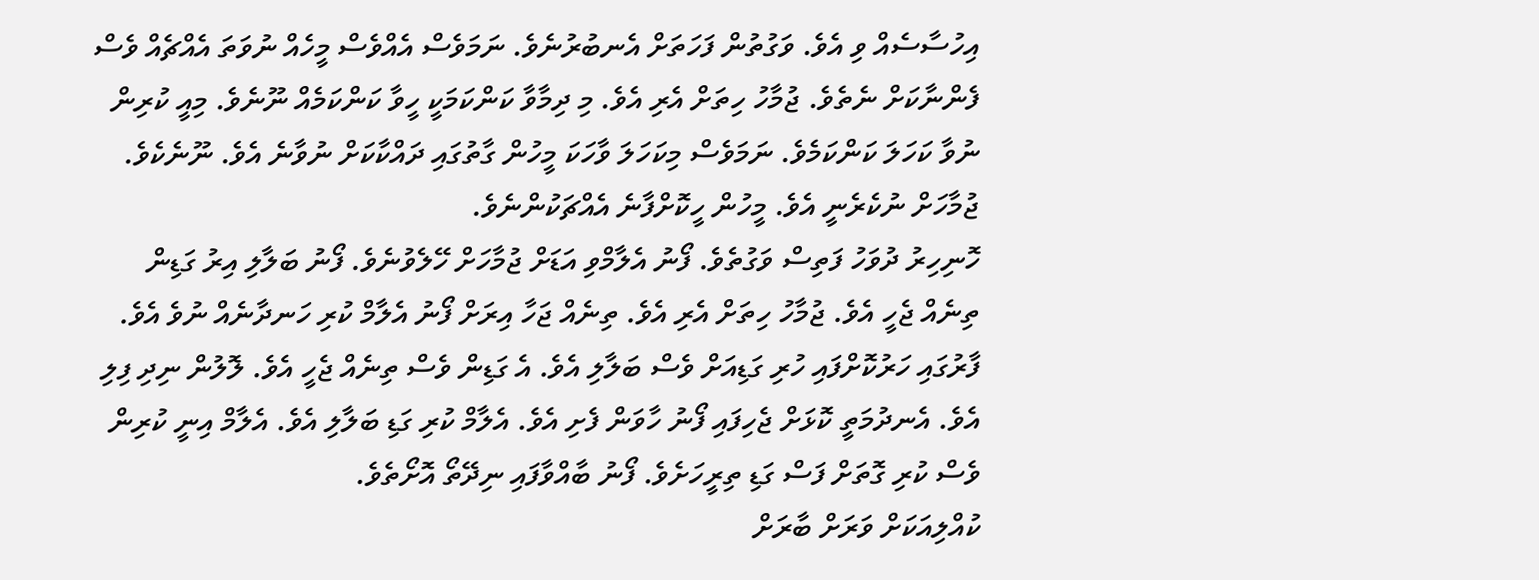އިހުސާސެއް ވި އެވެ. ވަގުތުން ފަހަތަށް އެނބުރުނެވެ. ނަމަވެސް އެއްވެސް މީހެއް ނުވަތަ އެއްޗެއް ވެސް ފެންނާކަށް ނެތެވެ. ޖުމާހު ހިތަށް އެރި އެވެ. މި ދިމާވާ ކަންކަމަކީ ހީވާ ކަންކަމެއް ނޫނެވެ. މިއީ ކުރިން ނުވާ ކަހަލަ ކަންކަމެވެ. ނަމަވެސް މިކަހަލަ ވާހަކަ މީހުން ގާތުގައި ދައްކާކަށް ނުވާނެ އެވެ. ނޫނެކެވެ. ޖުމާހަށް ނުކެރެނީ އެވެ. މީހުން ހީކޮށްފާނެ އެއްޗަކުންނެވެ.
ހޮނިހިރު ދުވަހު ފަތިސް ވަގުތެވެ. ފޯނު އެލާމްވި އަޑަށް ޖުމާހަށް ހޭލެވުނެވެ. ފޯނު ބަލާލި އިރު ގަޑިން ތިނެއް ޖެހީ އެވެ. ޖުމާހު ހިތަށް އެރި އެވެ. ތިނެއް ޖަހާ އިރަށް ފޯނު އެލާމް ކުރި ހަނދާނެއް ނުވެ އެވެ. ފާރުގައި ހަރުކޮށްފައި ހުރި ގަޑިއަށް ވެސް ބަލާލި އެވެ. އެ ގަޑިން ވެސް ތިނެއް ޖެހީ އެވެ. ލޮލުން ނިދި ފިލި އެވެ. އެނދުމަތީ ކޮޅަށް ޖެހިފައި ފޯނު ހާވަން ފެށި އެވެ. އެލާމް ކުރި ގަޑި ބަލާލި އެވެ. އެލާމް އިނީ ކުރިން ވެސް ކުރި ގޮތަށް ފަސް ގަޑި ތިރީހަށެވެ. ފޯނު ބާއްވާފައި ނިދޭތޯ އޮށޯތެވެ.
ކުއްލިއަކަށް ވަރަށް ބާރަށް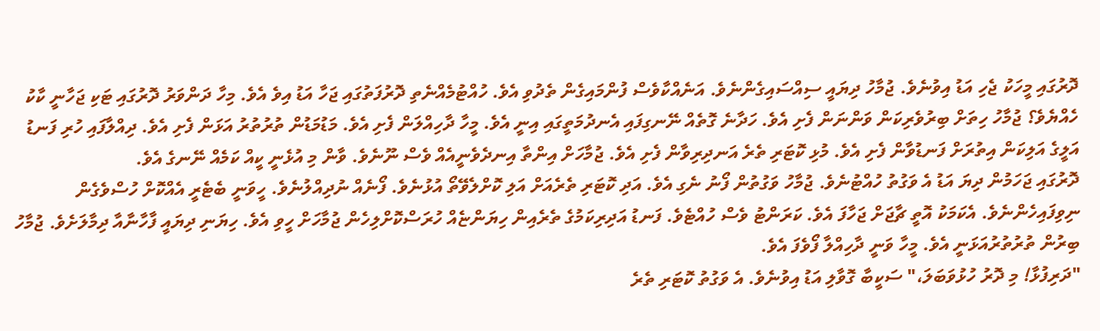ދޮރުގައި މީހަކު ޖެހި އަޑު އިވުނެވެ. ޖުމާހު ދިޔައީ ސިއްސައިގެންނެވެ. އަނެއްކާވެސް ފުންމައިގެން ތެދުވި އެވެ. ހުއްޓުމެއްނެތި ދޮރުފަތުގައި ޖަހާ އަޑު އިވެ އެވެ. މިހާ ދަންވަރު ދޮރުގައި ޓަކި ޖަހާނީ ކާކު ހެއްޔެވެ؟ ޖުމާހު ހިތަށް ބިރުވެރިކަން ވަންނަން ފެށި އެވެ. ހަދާނެ ގޮތެއް ނޭނގިފައި އެނދުމަތީގައި އިނީ އެވެ. މީހާ ދާހިއްލަން ފެށި އެވެ. މަޑުމަޑުން ތުރުތުރު އަޅަން ފެށި އެވެ. ދިއްލާފައި ހުރި ފަނޑު އަލީގެ އަލިކަން އިތުރަށް ފަނޑުވާން ފެށި އެވެ. މުޅި ކޮޓަރި ތެރެ އަނދިރިވާން ފެށި އެވެ. ޖުމާހަށް އިންތާ އިނދެވެނީއެއް ވެސް ނޫނެވެ. ވާން މި އުޅެނީ ކީއް ކަމެއް ނޭނގެ އެވެ.
ދޮރުގައި ޖަހަމުން ދިޔަ އަޑު އެ ވަގުތު ހުއްޓުނެވެ. ޖުމާހު ވަގުތުން ފޯނު ނެގި އެވެ. އަދި ކޮޓަރި ތެރެއަށް އަލި ކޮށްލެވޭތޯ އުޅުނެވެ. ފޯނެއް ނުދިއްލުނެވެ. ހީވަނީ ބެޓެރީ އެއްކޮށް ހުސްވެގެން ނިވިފައިހެންނެވެ. އެކަމަކު އޮތީ ޗާޖަށް ޖަހާފަ އެވެ. ކަރަންޓު ވެސް ހުއްޓެވެ. ފަނޑު އަދިރިކަމުގެ ތެރެއިން ހިޔަންޏެއް ހުރަސްކޮށްލިހެން ޖުމާހަށް ހީވި އެވެ. ހިޔަނި ދިޔައީ ފާހާނާއާ ދިމާލަށެވެ. ޖުމާހު ބިރުން ތުރުތުރުއަޅަނީ އެވެ. މީހާ ވަނީ ދާހިއްލާ ފޯވެފަ އެވެ.
"ދަރިފުޅާ! މި ދޮރު ހުޅުވަބަލަ،" ސަކީބާ ގޮވާލި އަޑު އިވުނެވެ. އެ ވަގުތު ކޮޓަރި ތެރެ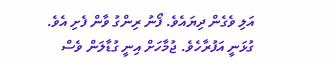އަލި ވެގެން ދިޔައެވެ. ފޯނު ރިންގު ވާން ފެށި އެވެ. ގުޅަނީ އަފުރާހެވެ. ޖުމާހަށް އިނީ ގުޑާލަން ވެސް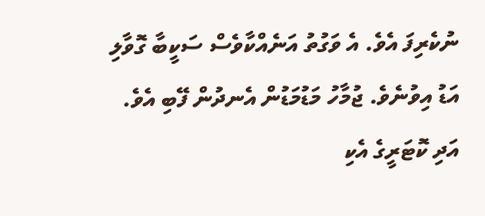ނުކެރިފަ އެވެ. އެ ވަގުތު އަނެއްކާވެސް ސަކީބާ ގޮވާލި އަޑު އިވުނެވެ. ޖުމާހު މަޑުމަޑުން އެނދުން ފޭބި އެވެ. އަދި ކޮޓަރީގެ އެކި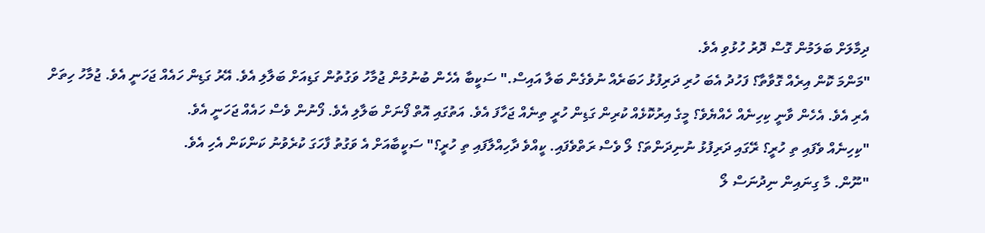ދިމާލަށް ބަލަމުން ގޮސް ދޮރު ހުޅުވި އެވެ.
"މަންމަ ކޮން އިރެއް ގޮވާތާ؟ ފަހުދު އެބަ ހުރި ދަރިފުޅު ހަބަރެއް ނުވެގެން ބަލާ އައިސް." ސަކީބާ އެހެން ބުނުމުން ޖުމާހު ވަގުތުން ގަޑިއަށް ބަލާލި އެވެ. އޭރު ގަޑިން ހައެއް ޖަހަނީ އެވެ. ޖުމާހު ހިތަށް އެރި އެވެ. އެހެން ވާނީ ކިހިނެއް ހެއްޔެވެ؟ މީގެ އިރުކޮޅެއް ކުރިން ގަޑިން ހުރީ ތިނެއް ޖަހާފަ އެވެ. އަތުގައި އޮތް ފޯނަށް ބަލާލި އެވެ. ފޯނުން ވެސް ހައެއް ޖަހަނީ އެވެ.
"ކިހިނެއް ވެފައި ތި ހުރީ؟ ރޭގައި ދަރިފުޅު ނުނިދަންތަ؟ ލޯ ވެސް ރަތްވެފައި. ކީއްވެ ދާހިއްލާފައި ތި ހުރީ؟" ސަކީބާއަށް އެ ވަގުތު ފާހަގަ ކުރެވުނު ކަންކަން އެހި އެވެ.
"ނޫން. މާ ގިނައިން ނިދުނަސް ލޯ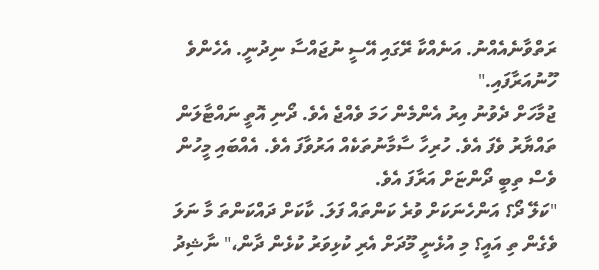ރަތްވާނެއެއްނު. އަނެއްކާ ރޭގައި އޭސީ ނުޖައްސާ ނިދުނީ. އެހެންވެ ހޫނުއަރާފައި."
ޖުމާހަށް ދެވުނު އިރު އެންމެން ހަމަ ވެއްޖެ އެވެ. ދޯނި އޮތީ ނައްޓާލަން ތައްޔާރު ވެފަ އެވެ. ހުރިހާ ސާމާނުތަކެއް އަރުވާފަ އެވެ. އެއްބައި މީހުން ވެސް ތިބީ ދޯންޏަށް އަރާފަ އެވެ.
"ކަލޭ ދޯ؟ އަންހެނަކަށް ވުރެ ކަންތައް ފަލަ. ކާކަށް ދައްކަންތަ މާ ނަލަ ވެގެން ތި އައީ؟ މި އުޅެނީ މޫދަށް އެރި ކުޅިވަރު ކުޅެން ދާން،" ނާޝިދު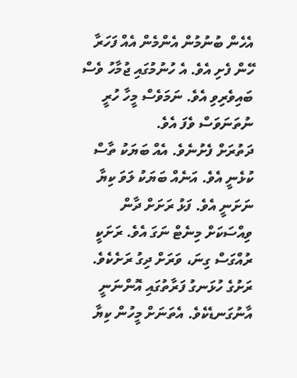އެހެން ބުނުމުން އެންމެން އެއް ފަހަރާ ހޭން ފެށި އެވެ. އެ ހުނުމުގައި ޖުމާހު ވެސް ބައިވެރިވި އެވެ. ނަމަވެސް މީހާ ހުރީ ނުތަނަވަސް ވެފަ އެވެ.
ދަތުރަށް ފެށުނެވެ. އެއް ބަޔަކު ތާސް ކުޅެނީ އެވެ. އަނެއް ބަޔަކު ލަވަ ކިޔާ ނަށަނީ އެވެ. ފަޅު ރަށަށް ދާން ވިއްސަކަށް މިނެޓް ނަގަ އެވެ. ރަށަކީ ރުއްގަސް ގިނަ، ވަރަށް ދިގު ރަށެކެވެ. ރަށުގެ ހުޅަނގު ފަރާތުގައި އޮންނަނީ އާނުގަނޑެކެވެ. އެތަނަށް މީހުން ކިޔާ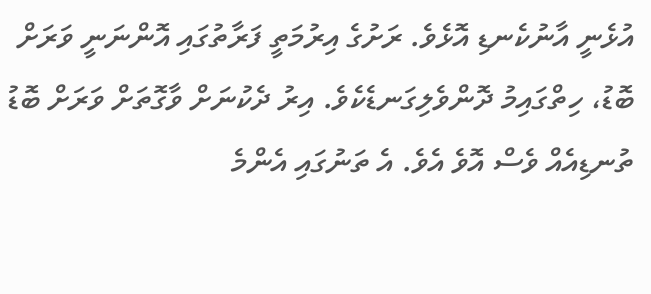އުޅެނީ އާނުކެނޑި އޮޅެވެ. ރަށުގެ އިރުމަތީ ފަރާތުގައި އޮންނަނީ ވަރަށް ބޮޑު، ހިތްގައިމު ދޮންވެލިގަނޑެކެވެ. އިރު ދެކުނަށް ވާގޮތަށް ވަރަށް ބޮޑު ތުނޑިއެއް ވެސް އޮވެ އެވެ. އެ ތަނުގައި އެންމެ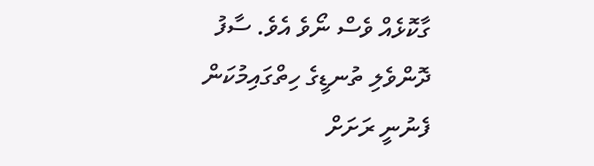ގާކޮޅެއް ވެސް ނޯވެ އެވެ. ސާފު ދޮންވެލި ތުނޑީގެ ހިތްގައިމުކަން ފެނުނީ ރަށަށް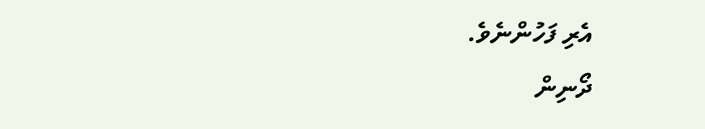އެރި ފަހުންނެވެ.
ދޯނިން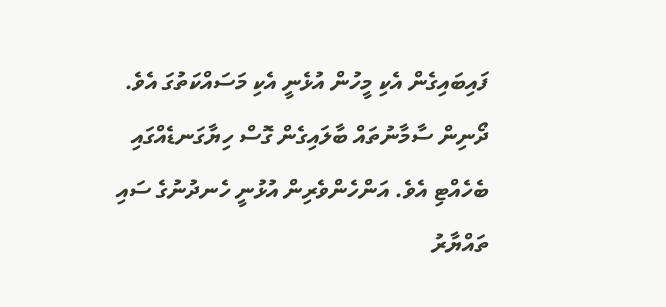ފައިބައިގެން އެކި މީހުން އުޅެނީ އެކި މަސައްކަތުގަ އެވެ. ދޯނިން ސާމާނުތައް ބާލައިގެން ގޮސް ހިޔާގަނޑެއްގައި ބެހެއްޓި އެވެ. އަންހެންވެރިން އުޅުނީ ހެނދުނުގެ ސައި ތައްޔާރު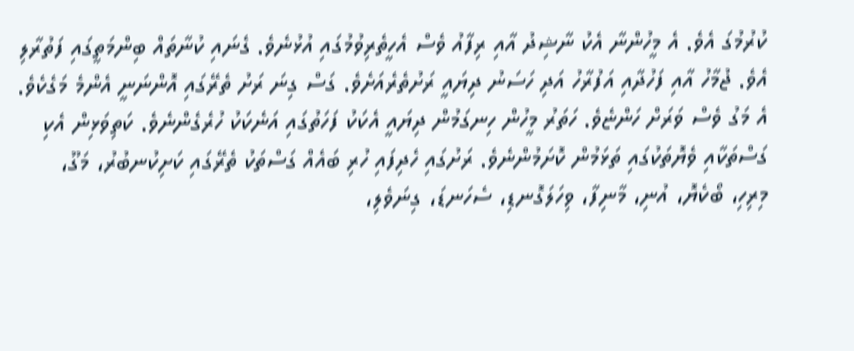ކުރުމުގަ އެވެ. އެ މީހުންނާ އެކު ނާޝިދު އާއި ރިފާއު ވެސް އެހީތެރިވުމުގައި އުޅުނެވެ. ގެނައި ކުނާތައް ބިންމަތީގައި ފަތުރާލި އެވެ. ޖުމާހު އާއި ފަހުދާއި އަފުރާހު އަދި ހަސަނު ދިޔައީ ރަށުތެރެއަށެވެ. ގަސް ގިނަ ރަށު ތެރޭގައި އޮންނަނީ އެންމެ މަގެކެވެ. އެ މަގު ވެސް ވަރަށް ހަންޏެވެ. ހަތަރު މީހުން ހިނގަމުން ދިޔައީ އެކަކު ފަހަތުގައި އަނެކަކު ހުރެގެންނެވެ. ކަތިވަޅިން އެކި ގަސްތަކާއި ވެޔޮތަކުގައި ތަޅަމުން ކޮށަމުންނެވެ. ރަށުގައި ހެދިފައި ހުރި ބައެއް ގަސްތަކު ތެރޭގައި ކަށިކުނބުރު، މަގޫ، މިރިހި، ބޯކެޔޮ، އުނި، މާނިފާ، ވިހަލަގޮނޑި، ސެހަނޑަ، ގިނަވެލި،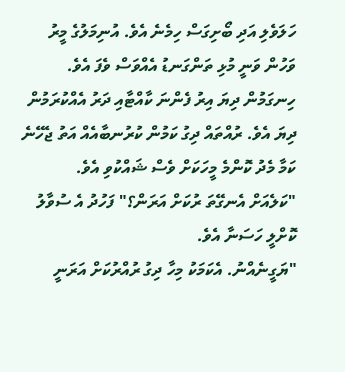ހަލަވެލި އަދި ބޯށިގަސް ހިމެނެ އެވެ. އުނިމަލުގެ މީރު ވަހުން ވަނީ މުޅި ތަންގަނޑު އެއްވަސް ވެފަ އެވެ. ހިނގަމުން ދިޔަ އިރު ފެންނަ ކާއްޓާއި ދަރު އެއްކުރަމުން ދިޔަ އެވެ. ރުއްތައް ދިގު ކަމުން ކުރުނބާއެއް އަތު ޖެހޭނެ ކަމާ މެދު ކޮންމެ މީހަކަށް ވެސް ޝައްކުވި އެވެ.
"ކަލެއަށް އެނގޭތަ ރުކަށް އަރަން؟" ފަހުދު އެ ސުވާލު ކޮށްލީ ހަސަނާ އެވެ.
"ޔަގީނެއްނު. އެކަމަކު މިހާ ދިގު ރުއްރުކަށް އަރަނީ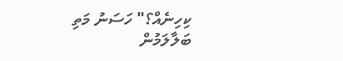ކިހިނެއް؟" ހަސަނު މަތި ބަލާލަމުން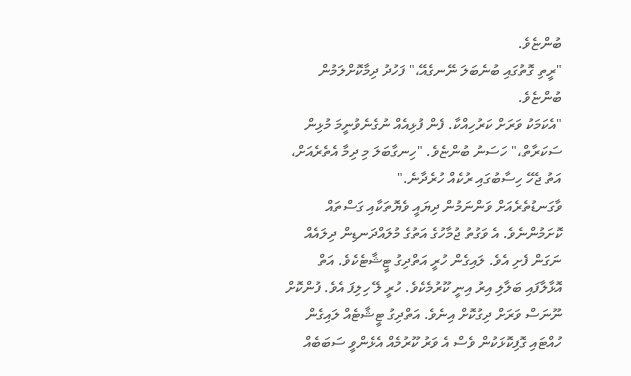ބުންޏެވެ.
"ރީތި ގޮތުގައި ބުނެބަލަ ނޭނގެއޭ،" ފަހުދު ދިމާކޮށްލަމުން ބުންޏެވެ.
"އެކަމަކު ވަރަށް ކަރުހިއްކާ. ފެން ފުޅިއެއް ނުގެނެވުނީމަ މުޅިން ސަކަރާތް،" ހަސަނު ބުންޏެވެ. "ހިނގާބަލަ މި ދިމާ އެތެރެއަށް، އަތު ޖެހޭ ހިސާބުގައި ރުކެއް ހުރެދާނެ."
ވާގަނޑުތެރެއަށް ވަންނަމުން ދިޔައީ ވެޔޮތަކާއި ގަސްތައް ކޮށަމުންނެވެ. އެ ވަގުތު ޖުމާހުގެ އަތުގެ މުލައްދަނޑިން ދިލައެއް ނަގަން ފެށި އެވެ. ލައިގެން ހުރީ އަތްދިގު ޓީޝާޓެކެވެ. އަތް އޮޅާލާފައި ބަލާލި އިރު އިނީ ކޫރުމެކެވެ. ހުރީ ލޭ ހިލިފަ އެވެ. ފުންކޮށް ނޫނަސް ވަރަށް ދިގުކޮށް އިނެވެ. އަތްދިގު ޓީޝާޓެއް ލައިގެން ހުއްޓައި ގޮފިކޮޅަކުން ވެސް އެ ވަރު ކޫރުމެއް އެޅެންވީ ސަބަބެއް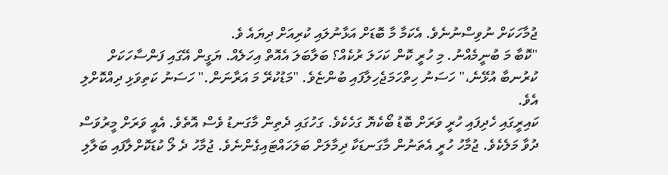ޖުމާހަކަށް ނުވިސްނުނެވެ. އެކަމާ މާ ބޮޑަށް އަޅާނުލައި ކުރިއަށް ދިޔައެ ވެ.
"ކޮބާ މަ ބުނީމެއްނު. މި ހުރީ ކޮން ކަހަލަ ރުކެއް؟ ބަލާބަލަ އެއޮތް އިހަލެއް. ޔަގީން އޭގައި ފަންސާހަކަށް ކުރުނބާ އުޅޭނެ،" ހަސަނު ހިތްހަމަޖެހިލާފައި ބުންޏެވެ. "މަޑުކުރޭ މަ އަރާނަން." ހަސަނު ކަތިވަޅި ދިއްކޮށްލި އެވެ.
ކައިރީގައި ހެދިފައި ހުރީ ވަރަށް ބޮޑު ބޯކެޔޮ ގަހެކެވެ. ގަހުގައި ދެތިން މާގަނޑު ވެސް އޮތެވެ. އެއީ ވަރަށް މީރުވަސް ދުވާ މަލެކެވެ. ޖުމާހު ހުރީ އެތަނުން މާގަނޑަކާ ދިމާލަށް ބަލަހައްޓައިގެންނެވެ. ޖުމާހު ދެ ލޯ ކުޑަކޮށްލާފައި ބަލާލި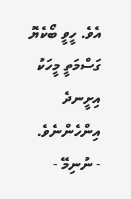އެވެ. ހީވީ ބޯކެޔޮ ގަސްމަތީ މީހަކު އިށީނދެ އިންހެންނެވެ.
- ނުނިމޭ -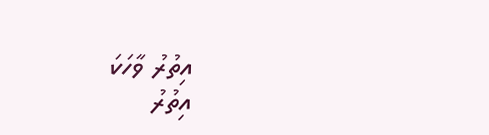އިތުރު ވާހަކަ
އިތުރު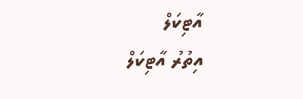އާޓިކަލް
އިތުރު އާޓިކަލް